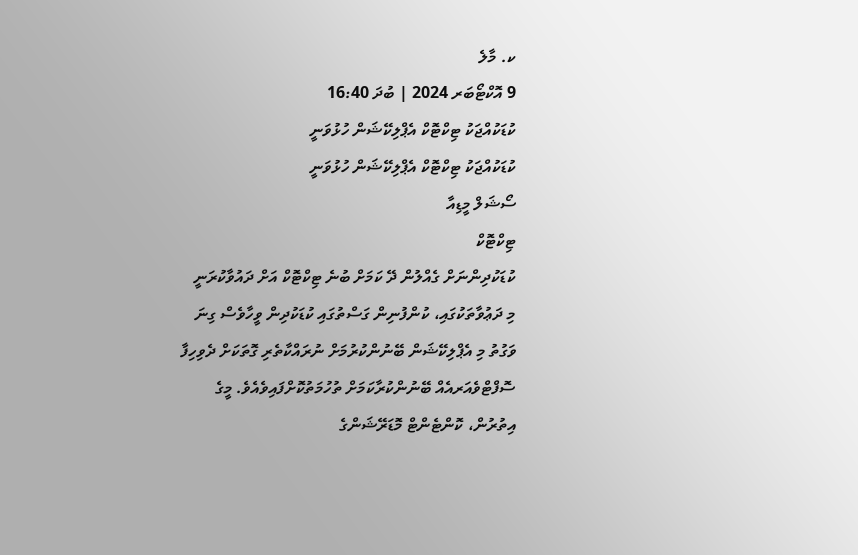ކ. މާލެ
9 އޮކްޓޯބަރ 2024 | ބުދަ 16:40
ކުޑަކުއްޖަކު ޓިކްޓޮކް އެޕްލިކޭޝަން ހުޅުވަނީ
ކުޑަކުއްޖަކު ޓިކްޓޮކް އެޕްލިކޭޝަން ހުޅުވަނީ
ސޯޝަލް މީޑިއާ
ޓިކްޓޮކް
ކުޑަކުދިންނަށް ގެއްލުން ދޭ ކަމަށް ބުނެ ޓިކްޓޮކް އަށް ދައުވާކުރަނީ
މި ދަޢުވާތަކުގައި، ކުންފުނިން ގަސްތުގައި ކުޑަކުދިން ވީހާވެސް ގިނަ ވަގުތު މި އެޕްލިކޭޝަން ބޭނުންކުރުމަށް ނުރައްކާތެރި ގޮތަކަށް ދެވިހިފާ ސޮފްޓްވެއަރއެއް ބޭނުންކުރާކަމަށް ތުހުމަތުކޮށްފައިވެއެވެ. މީގެ އިތުރުން، ކޮންޓެންޓް މޮޑަރޭޝަންގެ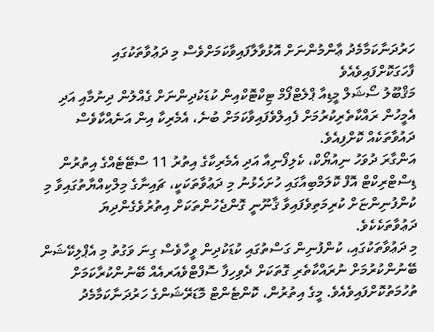ހަރުދަނާކަމާމެދު ޢާންމުންނަށް އޮޅުވާލާފައިވާކަމަށްވެސް މި ދަޢުވާތަކުގައި ފާހަގަކޮށްފައިވެއެވެ
މަޤްބޫލު ސޯޝަލް މީޑިއާ ޕްލެޓްފޯމް ޓިކްޓޮކްއިން ކުޑަކުދިންނަށް ގެއްލުން ދިނުމާއި އަދި އެމީހުން ރައްކާތެރިކުރުމަށް ފެއިލްވެފައިވާކަމަށް ބުނެ، އެމެރިކާ އިން އަނެއްކާވެސް ދައުވާތަކެއް ކޮށްފިއެވެ.
އަންގާރަ ދުވަހު ނިއުޔޯކް، ކެލިފޯނިއާ އަދި އެމެރިކާގެ އިތުރު 11 ސްޓޭޓެއްގެ އިތުރުން ޑިސްޓްރިކްޓް އޮފް ކޮލަމްބިއާގައި ހުށަހެޅުނު މި ދަޢުވާތަކަކީ، ޗައިނާގެ މިލްކިއްޔާތުގައިވާ މި ކުންފުނިންޏަށް ކުރިމަތިވެފައިވާ ޤާނޫނީ ގޮންޖެހުންތަކަށް އިތުރުވެގެންދިޔަ ދަޢުވާތަކެކެވެ.
މި ދަޢުވާތަކުގައި، ކުންފުނިން ގަސްތުގައި ކުޑަކުދިން ވީހާވެސް ގިނަ ވަގުތު މި އެޕްލިކޭޝަން ބޭނުންކުރުމަށް ނުރައްކާތެރި ގޮތަކަށް ދެވިހިފާ ސޮފްޓްވެއަރއެއް ބޭނުންކުރާކަމަށް ތުހުމަތުކޮށްފައިވެއެވެ. މީގެ އިތުރުން، ކޮންޓެންޓް މޮޑަރޭޝަންގެ ހަރުދަނާކަމާމެދު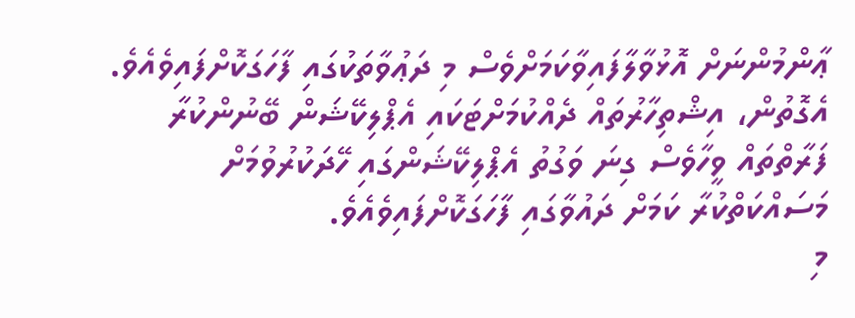ޢާންމުންނަށް އޮޅުވާލާފައިވާކަމަށްވެސް މި ދަޢުވާތަކުގައި ފާހަގަކޮށްފައިވެއެވެ.
އެގޮތުން، އިޝްތިހާރުތައް ދެއްކުމަށްޓަކައި އެޕްލިކޭޝަން ބޭނުންކުރާ ފަރާތްތައް ވީހާވެސް ގިނަ ވަގުތު އެޕްލިކޭޝަންގައި ހޭދަކުރުވުމަށް މަސައްކަތްކުރާ ކަމަށް ދައުވާގައި ފާހަގަކޮށްފައިވެއެވެ.
މި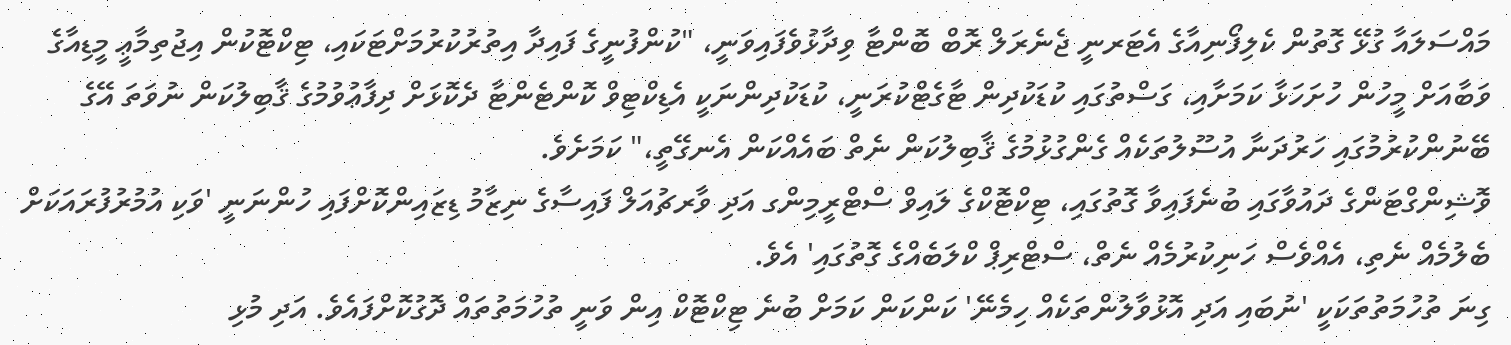މައްސަލައާ ގުޅޭ ގޮތުން ކެލިފޯނިއާގެ އެޓަރނީ ޖެނެރަލް ރޮބް ބޮންޓާ ވިދާޅުވެފައިވަނީ، "ކުންފުނީގެ ފައިދާ އިތުރުކުރުމަށްޓަކައި، ޓިކްޓޮކުން އިޖުތިމާޢީ މީޑިއާގެ ވަބާއަށް މީހުން ހުށަހަޅާ ކަމަށާއި، ގަސްތުގައި ކުޑަކުދިން ޓާގެޓްކުރަނީ، ކުޑަކުދިންނަކީ އެޑިކްޓިވް ކޮންޓެންޓާ ދެކޮޅަށް ދިފާޢުވުމުގެ ޤާބިލުކަން ނުވަތަ އޭގެ ބޭނުންކުރުމުގައި ހަރުދަނާ އުސޫލުތަކެއް ގެންގުޅުމުގެ ޤާބިލުކަން ނެތް ބައެއްކަން އެނގޭތީ،" ކަމަށެވެ.
ވޮޝިންގްޓަންގެ ދައުވާގައި ބުނެފައިވާ ގޮތުގައި، ޓިކްޓޮކްގެ ލައިވް ސްޓްރީމިންގ އަދި ވާރޗުއަލް ފައިސާގެ ނިޒާމު ޑިޒައިންކޮށްފައި ހުންނަނީ 'ވަކި އުމުރުފުރައަކަށް ބެލުމެއް ނެތި، އެއްވެސް ހަނިކުރުމެއް ނެތް، ސްޓްރިޕް ކްލަބެއްގެ ގޮތުގައި' އެވެ.
ގިނަ ތުހުމަތުތަކަކީ 'ނުބައި އަދި އޮޅުވާލުންތަކެއް ހިމެނޭ' ކަންކަން ކަމަށް ބުނެ ޓިކްޓޮކް އިން ވަނީ ތުހުމަތުތައް ދޮގުކޮށްފައެވެ. އަދި މުޅި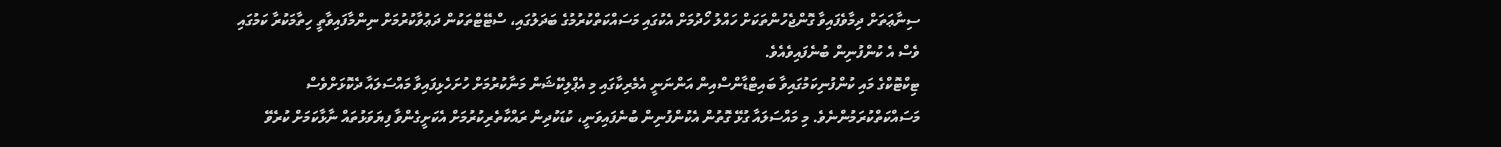ސިނާޢަތަށް ދިމާވެފައިވާ ގޮންޖެހުންތަކަށް ހައްލު ހޯދުމަށް އެކުގައި މަސައްކަތްކުރުމުގެ ބަދަލުގައި، ސްޓޭޓްތަކުން ދަޢުވާކުރުމަށް ނިންމާފައިވާތީ ހިތާމަކުރާ ކަމުގައި ވެސް އެ ކުންފުނިން ބުނެފައިވެއެވެ.
ޓިކްޓޮކްގެ މައި ކުންފުނިކަމުގައިވާ ބައިޓްޑާންސްއިން އަންނަނީ އެމެރިކާގައި މި އެޕްލިކޭޝަން މަނާކުރުމަށް ހުށަހެޅިފައިވާ މައްސަލައާ ދެކޮޅަށްވެސް މަސައްކަތްކުރަމުންނެވެ. މި މައްސަލައާ ގުޅޭ ގޮތުން އެކުންފުނިން ބުނެފައިވަނީ، ކުޑަކުދިން ރައްކާތެރިކުރުމަށް އެކަށީގެންވާ ފިޔަވަޅުތައް ނާޅާކަމަށް ކުރެވޭ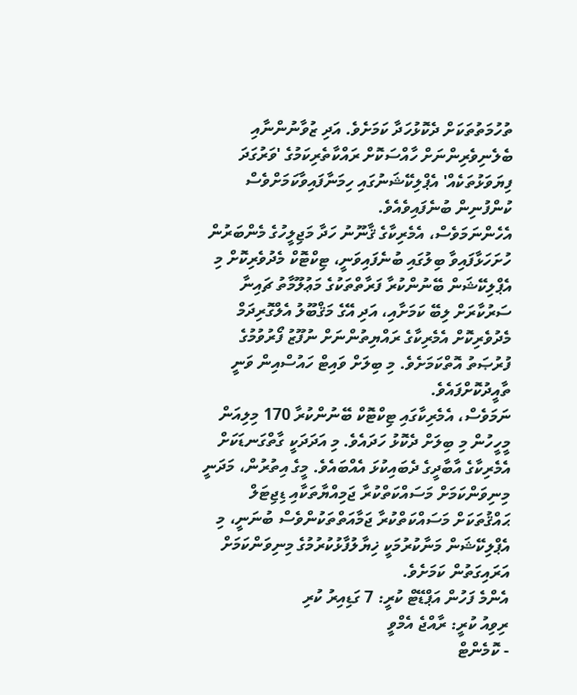ތުހުމަތުތަކަށް ދެކޮޅުހަދާ ކަމަށެވެ. އަދި ޒުވާނުންނާއި ބެލެނިވެރިންނަށް ހާއްސަކޮށް ރައްކާތެރިކަމުގެ 'ވަރުގަދަ ފިޔަވަޅުތަކެއް' އެޕްލިކޭޝަނުގައި ހިމަނާފައިވާކަމަށްވެސް ކުންފުނިން ބުނެފައިވެއެވެ.
އެހެންނަމަވެސް، އެމެރިކާގެ ޤާނޫނު ހަދާ މަޖިލީހުގެ މެންބަރުން ހުށަހަޅާފައިވާ ބިލުގައި ބުނެފައިވަނީ، ޓިކްޓޮކް މެދުވެރިކޮށް މި އެޕްލިކޭޝަން ބޭނުންކުރާ ފަރާތްތަކުގެ މަޢުލޫމާތު ޗައިނާ ސަރުކާރަށް ލިބޭ ކަމަށާއި، އަދި އޭގެ މަޤްބޫލު އެލްގޮރިދަމް މެދުވެރިކޮށް އެމެރިކާގެ ރައްޔިތުންނަށް ނުފޫޒު ފޯރުވުމުގެ ފުރުޞަތު އޮތްކަމަށެވެ. މި ބިލަށް ވައިޓް ހައުސްއިން ވަނީ ތާއީދުކޮށްފައެވެ.
ނަމަވެސް، އެމެރިކާގައި ޓިކްޓޮކް ބޭނުންކުރާ 170 މިލިއަން މީހީހުން މި ބިލަށް ދެކޮޅު ހަދައެވެ. މި އަދަދަކީ ގާތްގަނޑަކަށް އެމެރިކާގެ އާބާދީގެ ދެބައިކުޅަ އެއްބައެވެ. މީގެ އިތުރުން، މަދަނީ މިނިވަންކަމަށް މަސައްކަތްކުރާ ޖަމިއްޔާތަކާއި ޑިޖިޓަލް ޙައްޤުތަކަށް މަސައްކަތްކުރާ ޖަމާއަތްތަކުންވެސް ބުނަނީ، މި އެޕްލިކޭޝަން މަނާކުރުމަކީ ޚިޔާލުފާޅުކުރުމުގެ މިނިވަންކަމަށް އަރައިގަތުން ކަމަށެވެ.
އެންމެ ފަހުން އަޕްޑޭޓް ކުރީ: 7 ގަޑިއިރު ކުރި
ރިވިއު ކުރީ: ރާއްޖެ އެމްވީ
- ކޮމެންޓް